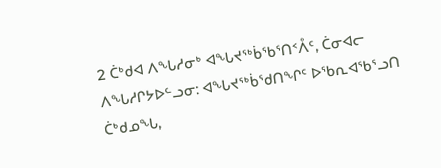2 ᑖᒃᑯᐊ ᐱᖓᓱᓂᒃ ᐊᖓᔪᖅᑳᖃᕐᑎᑉᐰᑦ, ᑖᓂᐊᓕ ᐱᖓᓱᒋᔭᐅᓪᓗᓂ: ᐊᖓᔪᖅᑳᖁᑎᖏᑦ ᐅᖃᕆᐊᖃᕐᓗᑎ ᑖᒃᑯᓄᖓ,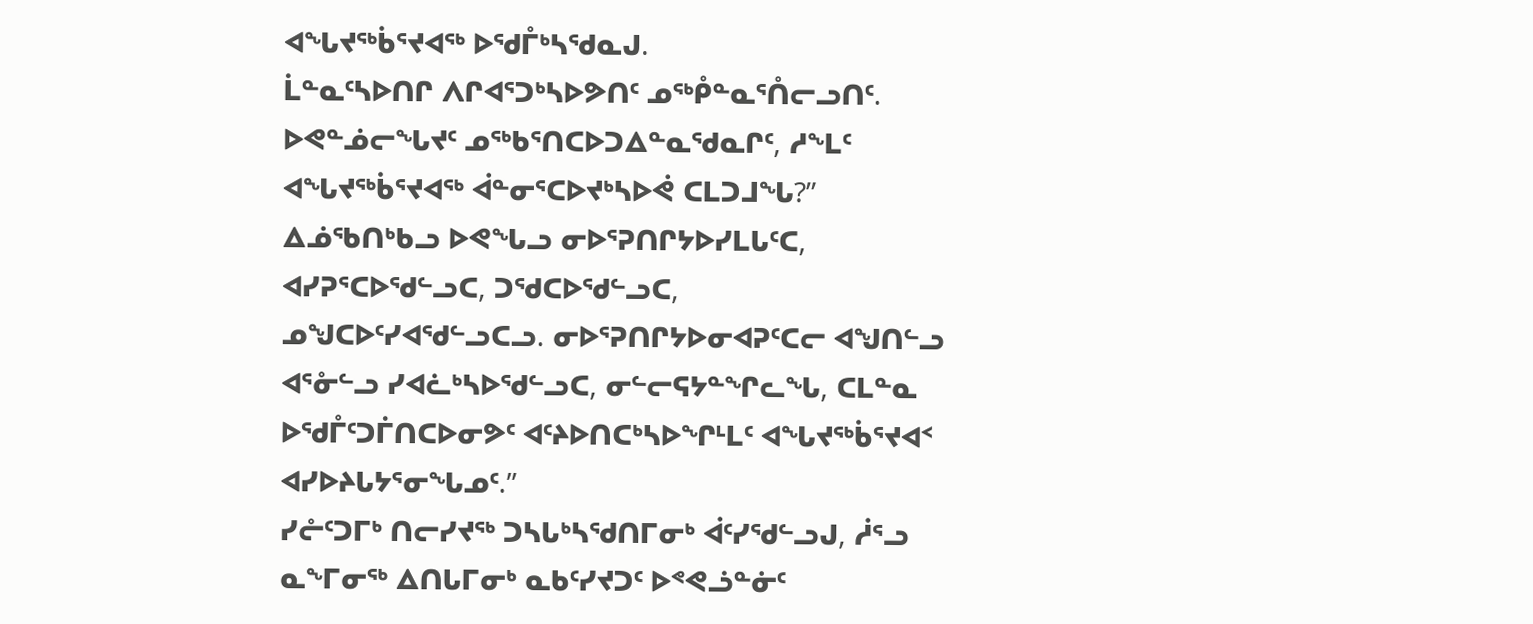ᐊᖓᔪᖅᑳᕐᔪᐊᖅ ᐅᖁᒤᒃᓴᖁᓇᒍ.
ᒫᓐᓇᑦᓴᐅᑎᒋ ᐱᒋᐊᕐᑐᒃᓴᐅᕗᑎᑦ ᓄᖅᑬᓐᓇᕐᑍᓕᓗᑎᑦ. ᐅᕙᓐᓅᓕᖓᔪᑦ ᓄᖅᑲᕐᑎᑕᐅᑐᐃᓐᓇᖁᓇᒋᑦ, ᓱᖕᒪᑦ ᐊᖓᔪᖅᑳᕐᔪᐊᖅ ᐋᓐᓂᕐᑕᐅᔪᒃᓴᐅᕚ ᑕᒪᑐᒧᖓ?”
ᐃᓅᖃᑎᒃᑲᓗ ᐅᕙᖓᓗ ᓂᐅᕐᕈᑎᒋᔭᐅᓯᒪᒐᑦᑕ, ᐊᓯᕈᕐᑕᐅᖁᓪᓗᑕ, ᑐᖁᑕᐅᖁᓪᓗᑕ, ᓄᖑᑕᐅᑦᓯᐊᖁᓪᓗᑕᓗ. ᓂᐅᕐᕈᑎᒋᔭᐅᓂᐊᕈᑦᑕᓕ ᐊᖑᑎᓪᓗ ᐊᕐᓁᓪᓗ ᓯᐊᓛᒃᓴᐅᖁᓪᓗᑕ, ᓂᓪᓕᕋᔭᓐᖏᓚᖓ, ᑕᒪᓐᓇ ᐅᖁᒤᑦᑐᒦᑎᑕᐅᓂᕗᑦ ᐊᑦᔨᐅᑎᑕᒃᓴᐅᖏᒻᒪᑦ ᐊᖓᔪᖅᑳᕐᔪᐊᑉ ᐊᓯᐅᔨᒐᔭᕐᓂᖓᓄᑦ.”
ᓯᓔᑦᑐᒥᒃ ᑎᓕᓯᔪᖅ ᑐᓴᒐᒃᓴᖁᑎᒥᓂᒃ ᐋᑦᓯᖁᓪᓗᒍ, ᓲᕐᓗ ᓇᖕᒥᓂᖅ ᐃᑎᒐᒥᓂᒃ ᓇᑲᑦᓯᔪᑐᑦ ᐅᕝᕙᓘᓐᓃᑦ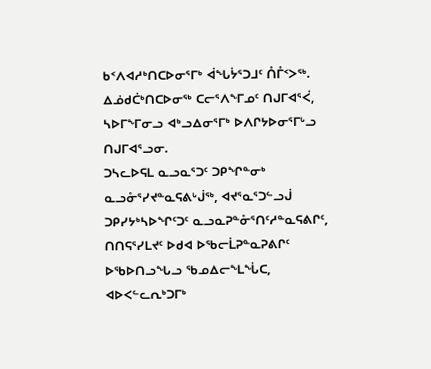ᑲᑉᐱᐊᓱᒃᑎᑕᐅᓂᕐᒥᒃ ᐋᖓᔮᕐᑐᒧᑦ ᑍᒤᑉᐳᖅ.
ᐃᓅᑯᑖᒃᑎᑕᐅᓂᖅ ᑕᓕᕐᐱᖕᒥᓄᑦ ᑎᒍᒥᐊᕐᐹ, ᓴᐅᒥᖕᒥᓂᓗ ᐊᒃᓗᐃᓂᕐᒥᒃ ᐅᐱᒋᔭᐅᓂᕐᒥᒡᓗ ᑎᒍᒥᐊᕐᓗᓂ.
ᑐᓴᓚᐅᕋᒪ ᓇᓗᓇᕐᑐᑦ ᑐᑭᖏᓐᓂᒃ ᓇᓗᓁᕐᓯᔪᓐᓇᕋᕕᒡᒎᖅ, ᐊᔪᕐᓇᕐᑐᓪᓗᒎ ᑐᑭᓯᔭᒃᓴᐅᖏᑦᑐᑦ ᓇᓗᓇᕈᓐᓁᕐᑎᑦᓱᓐᓇᕋᕕᒋᑦ, ᑎᑎᕋᕐᓯᒪᔪᑦ ᐅᑯᐊ ᐅᖃᓕᒫᕈᓐᓇᕈᕕᒋᑦ ᐅᖃᐅᑎᓗᖓᓗ ᖃᓄᐃᓕᖕᒪᖔᑕ, ᐊᐅᐸᓪᓚᕆᒃᑐᒥᒃ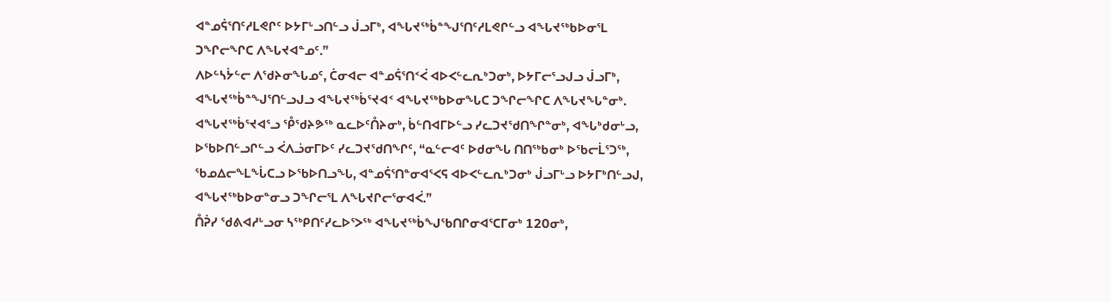ᐊᓐᓄᕌᕐᑎᑦᓱᒪᕙᒋᑦ ᐅᔭᒥᒡᓗᑎᓪᓗ ᒎᓗᒥᒃ, ᐊᖓᔪᖅᑳᓐᖑᕐᑎᑦᓱᒪᕙᒋᓪᓗ ᐊᖓᔪᖅᑲᐅᓂᕐᒪ ᑐᖏᓕᖏᑕ ᐱᖓᔪᐊᓐᓄᑦ.”
ᐱᐅᓪᓴᔮᓪᓕ ᐱᖁᔨᓂᖓᓄᑦ, ᑖᓂᐊᓕ ᐊᓐᓄᕌᕐᑎᑉᐹ ᐊᐅᐸᓪᓚᕆᒃᑐᓂᒃ, ᐅᔭᒥᓕᕐᓗᒍᓗ ᒎᓗᒥᒃ, ᐊᖓᔪᖅᑳᓐᖑᕐᑎᓪᓗᒍᓗ ᐊᖓᔪᖅᑳᕐᔪᐊᑉ ᐊᖓᔪᖅᑲᐅᓂᖓᑕ ᑐᖏᓕᖏᑕ ᐱᖓᔪᖓᓐᓂᒃ.
ᐊᖓᔪᖅᑳᕐᔪᐊᕐᓗ ᕾᖁᔨᕗᖅ ᓇᓚᐅᑦᑍᔨᓂᒃ, ᑳᓪᑎᐊᒥᐅᓪᓗ ᓯᓚᑐᔪᖁᑎᖏᓐᓂᒃ, ᐊᖓᒃᑯᓂᒡᓗ, ᐅᖃᐅᑎᓪᓗᒋᓪᓗ ᐹᐱᓘᓂᒥᐅᑦ ᓯᓚᑐᔪᖁᑎᖏᑦ, “ᓇᓪᓕᐊᑦ ᐅᑯᓂᖓ ᑎᑎᖅᑲᓂᒃ ᐅᖃᓕᒫᕐᑐᖅ, ᖃᓄᐃᓕᖕᒪᖔᑕᓗ ᐅᖃᐅᑎᓗᖓ, ᐊᓐᓄᕌᕐᑎᓐᓂᐊᕐᐸᕋ ᐊᐅᐸᓪᓚᕆᒃᑐᓂᒃ ᒎᓗᒥᒡᓗ ᐅᔭᒥᒃᑎᓪᓗᒍ, ᐊᖓᔪᖅᑲᐅᓂᓐᓂᓗ ᑐᖏᓕᕐᒪ ᐱᖓᔪᒋᓕᕐᓂᐊᐹ.”
ᑍᕉᓯ ᖁᕕᐊᓱᒡᓗᓂ ᓴᖅᑭᑎᑦᓯᓚᐅᕐᐳᖅ ᐊᖓᔪᖅᑳᖑᖃᑎᒋᓂᐊᕐᑕᒥᓂᒃ 120ᓂᒃ,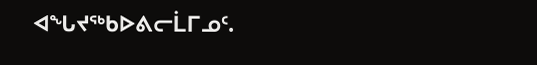ᐊᖓᔪᖅᑲᐅᕕᓕᒫᒥᓄᑦ.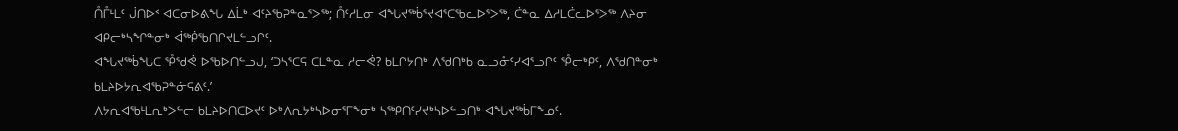ᑍᒤᒻᒪᑦ ᒎᑎᐅᑉ ᐊᑕᓂᐅᕕᖓ ᐃᒫᒃ ᐊᑦᔨᖃᕈᓐᓇᕐᐳᖅ; ᑍᑦᓱᒪᓂ ᐊᖓᔪᖅᑳᕐᔪᐊᕐᑕᖃᓚᐅᕐᐳᖅ, ᑖᓐᓇ ᐃᓱᒪᑖᓚᐅᕐᐳᖅ ᐱᔨᓂ ᐊᑭᓕᒃᓴᖏᓐᓂᒃ ᐋᖅᑮᖃᑎᒋᔪᒪᓪᓗᒋᑦ.
ᐊᖓᔪᖅᑳᖓᑕ ᕾᖁᕚ ᐅᖃᐅᑎᓪᓗᒍ, ‘ᑐᓴᕐᑕᕋ ᑕᒪᓐᓇ ᓱᓕᕚ? ᑲᒪᒋᔭᑎᒃ ᐱᖁᑎᒃᑲ ᓇᓗᓁᑦᓯᐊᕐᓗᒋᑦ ᕾᓕᒃᑭᑦ, ᐱᖁᑎᓐᓂᒃ ᑲᒪᔨᐅᔭᕆᐊᖃᕈᓐᓃᕋᕕᑦ.’
ᐱᔭᕆᐊᖃᒻᒪᕆᒃᐳᓪᓕ ᑲᒪᔨᐅᑎᑕᐅᔪᑦ ᐅᒃᐱᕆᔭᒃᓴᐅᓂᕐᒥᖕᓂᒃ ᓴᖅᑭᑎᑦᓯᔪᒃᓴᐅᓪᓗᑎᒃ ᐊᖓᔪᖅᑳᒥᖕᓄᑦ.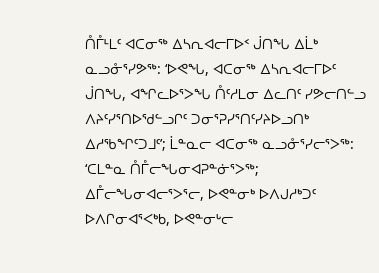ᑍᒤᒻᒪᑦ ᐊᑕᓂᖅ ᐃᓴᕆᐊᓕᒥᐅᑉ ᒎᑎᖓ ᐃᒫᒃ ᓇᓗᓁᕐᓯᕗᖅ: ‘ᐅᕙᖓ, ᐊᑕᓂᖅ ᐃᓴᕆᐊᓕᒥᐅᑦ ᒎᑎᖓ, ᐊᖏᓚᐅᕐᐳᖓ ᑍᑦᓱᒪᓂ ᐃᓚᑎᑦ ᓯᕗᓕᑎᓪᓗ ᐱᔨᑦᓯᕐᑎᐅᖁᓪᓗᒋᑦ ᑐᓂᕐᕈᓯᕐᑎᑦᓯᔨᐅᓗᑎᒃ ᐃᓱᖃᖏᑦᑐᒧᑦ’; ᒫᓐᓇᓕ ᐊᑕᓂᖅ ᓇᓗᓁᕐᓯᓕᕐᐳᖅ: ‘ᑕᒪᓐᓇ ᑍᒤᓕᖓᓂᐊᕈᓐᓃᕐᐳᖅ; ᐃᒤᓕᖓᓂᐊᓕᕐᐳᕐᓕ, ᐅᕙᓐᓂᒃ ᐅᐱᒍᓱᒃᑐᑦ ᐅᐱᒋᓂᐊᕐᐸᒃᑲ, ᐅᕙᓐᓂᒡᓕ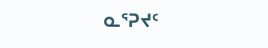ᓇᕐᕈᔪᑦ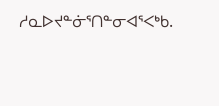ᓱᓇᐅᔪᓐᓃᕐᑎᓐᓂᐊᕐᐸᒃᑲ.